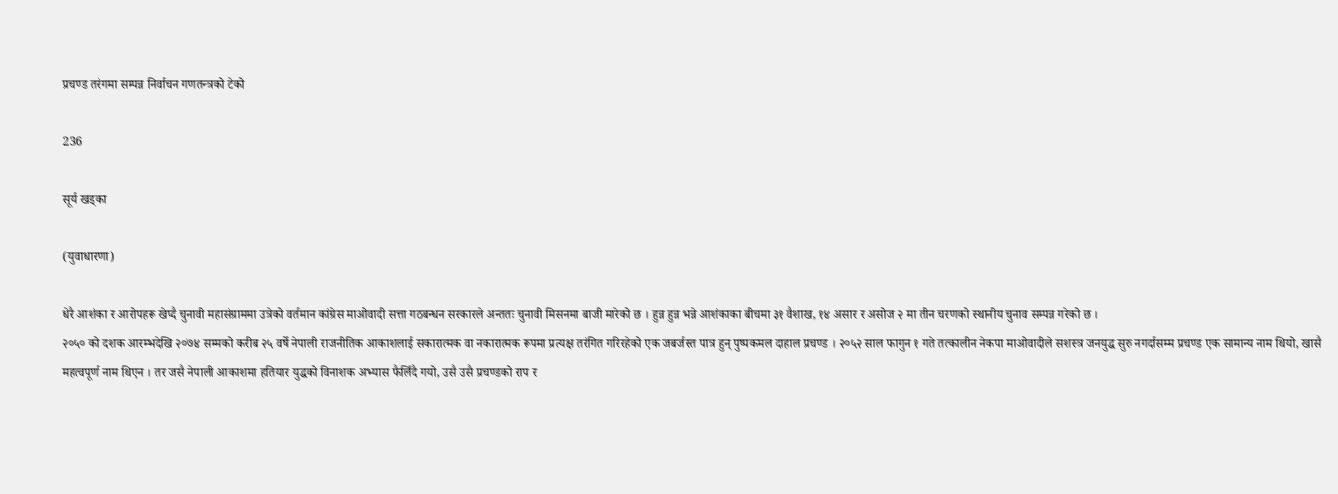प्रचण्ड तरंगमा सम्पन्न निर्वाचन गणतन्त्रको टेको

236

सूर्य खड्का

(युवाधारणा)

धेरै आशंका र आरोपहरू खेप्दै चुनावी महासंग्राममा उत्रेको वर्तमान कांग्रेस माओवादी सत्ता गठबन्धन सरकारले अन्ततः चुनावी मिसनमा बाजी मारेको छ । हुन्न हुन्न भन्ने आशंकाका बीचमा ३१ वैशाख, १४ असार र असोज २ मा तीन चरणको स्थानीय चुनाव सम्पन्न गरेको छ ।
२०५० को दशक आरम्भदेखि २०७४ सम्मको करीब २५ वर्षे नेपाली राजनीतिक आकाशलाई सकारात्मक वा नकारात्मक रूपमा प्रत्यक्ष तरंगित गरिरहेको एक जबर्जस्त पात्र हुन् पुष्पकमल दाहाल प्रचण्ड । २०५२ साल फागुन १ गते तत्कालीन नेकपा माओवादीले सशस्त्र जनयुद्ध सुरु नगर्दासम्म प्रचण्ड एक सामान्य नाम थियो, खासै महत्वपूर्ण नाम थिएन । तर जसै नेपाली आकाशमा हतियार युद्धको विनाशक अभ्यास फैलिँदै गयो, उसै उसै प्रचण्डको राप र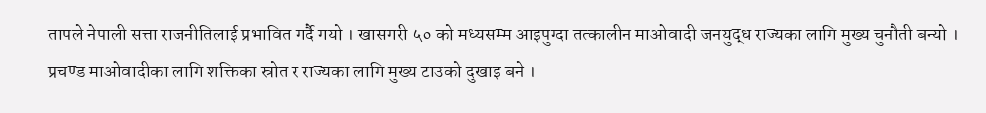तापले नेपाली सत्ता राजनीतिलाई प्रभावित गर्दै गयो । खासगरी ५० को मध्यसम्म आइपुग्दा तत्कालीन माओवादी जनयुद्ध राज्यका लागि मुख्य चुनौती बन्यो । प्रचण्ड माओवादीका लागि शक्तिका स्रोत र राज्यका लागि मुख्य टाउको दुखाइ बने ।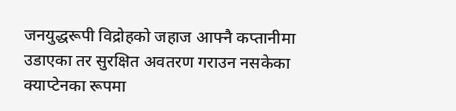जनयुद्धरूपी विद्रोहको जहाज आफ्नै कप्तानीमा उडाएका तर सुरक्षित अवतरण गराउन नसकेका क्याप्टेनका रूपमा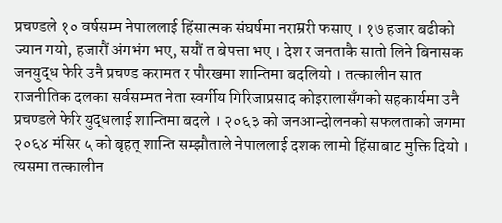प्रचण्डले १० वर्षसम्म नेपाललाई हिंसात्मक संघर्षमा नराम्ररी फसाए । १७ हजार बढीको ज्यान गयो, हजारौं अंगभंग भए, सयौं त बेपत्ता भए । देश र जनताकै सातो लिने बिनासक जनयुद्ध फेरि उनै प्रचण्ड करामत र पौरखमा शान्तिमा बदलियो । तत्कालीन सात राजनीतिक दलका सर्वसम्मत नेता स्वर्गीय गिरिजाप्रसाद कोइरालासँगको सहकार्यमा उनै प्रचण्डले फेरि युद्धलाई शान्तिमा बदले । २०६३ को जनआन्दोलनको सफलताको जगमा २०६४ मंसिर ५ को बृहत् शान्ति सम्झौताले नेपाललाई दशक लामो हिंसाबाट मुक्ति दियो । त्यसमा तत्कालीन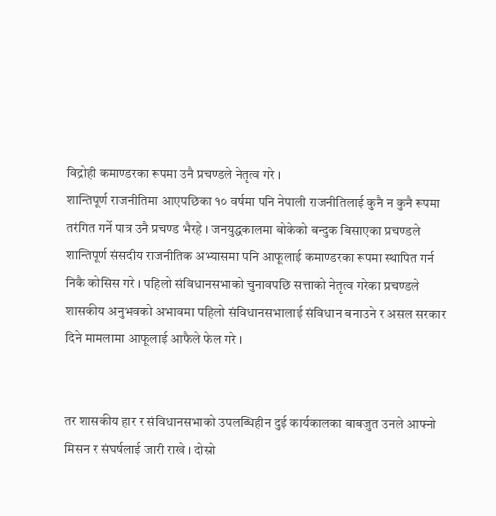विद्रोही कमाण्डरका रूपमा उनै प्रचण्डले नेतृत्व गरे ।
शान्तिपूर्ण राजनीतिमा आएपछिका १० वर्षमा पनि नेपाली राजनीतिलाई कुनै न कुनै रूपमा तरंगित गर्ने पात्र उनै प्रचण्ड भैरहे । जनयुद्धकालमा बोकेको बन्दुक बिसाएका प्रचण्डले शान्तिपूर्ण संसदीय राजनीतिक अभ्यासमा पनि आफूलाई कमाण्डरका रूपमा स्थापित गर्न निकै कोसिस गरे । पहिलो संविधानसभाको चुनावपछि सत्ताको नेतृत्व गरेका प्रचण्डले शासकीय अनुभवको अभावमा पहिलो संविधानसभालाई संविधान बनाउने र असल सरकार दिने मामलामा आफूलाई आफैले फेल गरे ।


तर शासकीय हार र संविधानसभाको उपलब्धिहीन दुई कार्यकालका बाबजुत उनले आफ्नो मिसन र संघर्षलाई जारी राखे । दोस्रो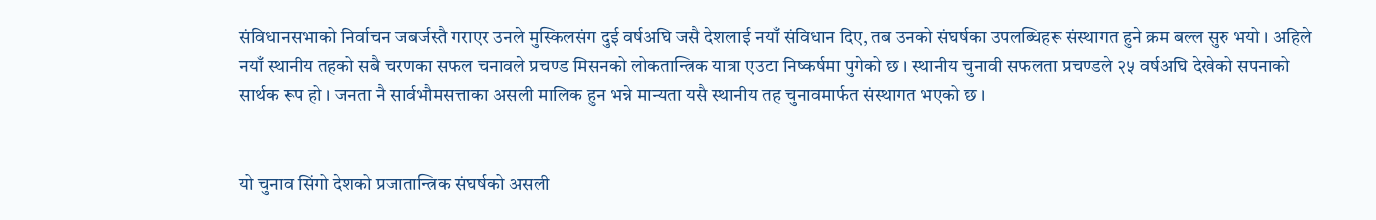संविधानसभाको निर्वाचन जबर्जस्तै गराएर उनले मुस्किलसंग दुई वर्षअघि जसै देशलाई नयाँ संविधान दिए, तब उनको संघर्षका उपलब्धिहरू संस्थागत हुने क्रम बल्ल सुरु भयो । अहिले नयाँ स्थानीय तहको सबै चरणका सफल चनावले प्रचण्ड मिसनको लोकतान्त्रिक यात्रा एउटा निष्कर्षमा पुगेको छ । स्थानीय चुनावी सफलता प्रचण्डले २५ वर्षअघि देखेको सपनाको सार्थक रूप हो । जनता नै सार्वभौमसत्ताका असली मालिक हुन भन्ने मान्यता यसै स्थानीय तह चुनावमार्फत संस्थागत भएको छ ।


यो चुनाव सिंगो देशको प्रजातान्त्रिक संघर्षको असली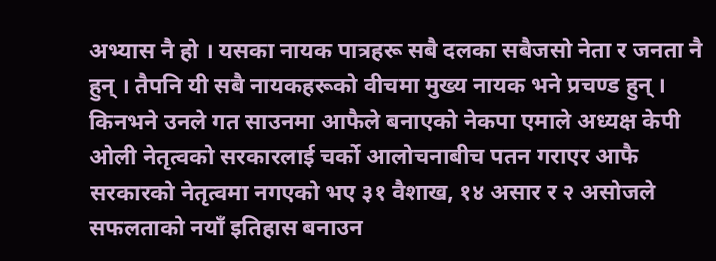अभ्यास नै हो । यसका नायक पात्रहरू सबै दलका सबैजसो नेता र जनता नै हुन् । तैपनि यी सबै नायकहरूको वीचमा मुख्य नायक भने प्रचण्ड हुन् । किनभने उनले गत साउनमा आफैले बनाएको नेकपा एमाले अध्यक्ष केपी ओली नेतृत्वको सरकारलाई चर्को आलोचनाबीच पतन गराएर आफै सरकारको नेतृत्वमा नगएको भए ३१ वैशाख, १४ असार र २ असोजले सफलताको नयाँ इतिहास बनाउन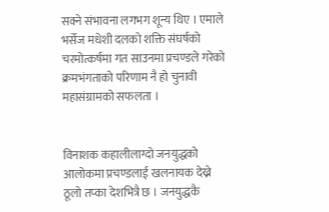सक्ने संभावना लगभग शून्य थिए । एमाले भर्सेज मधेशी दलको शक्ति संघर्षको चरमोत्कर्षमा गत साउनमा प्रचण्डले गरेको क्रमभंगताको परिणाम नै हो चुनावी महासंग्रामको सफलता ।


विनाशक कहालीलाग्दो जनयुद्धको आलोकमा प्रचण्डलाई खलनायक देख्ने ठूलो तप्का देशभित्रै छ । जनयुद्धकै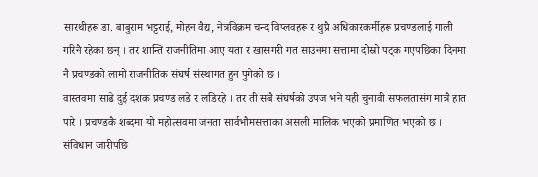सारथीहरू डा. बाबुराम भट्टराई, मोहन वैद्य, नेत्रविक्रम चन्द विप्लवहरू र थुप्रै अधिकारकर्मीहरू प्रचण्डलाई गाली गरिनै रहेका छन् । तर शान्ति राजनीतिमा आए यता र खासगरी गत साउनमा सत्तामा दोस्रो पट्क गएपछिका दिनमा नै प्रचण्डको लामो राजनीतिक संघर्ष संस्थागत हुन पुगेको छ ।
वास्तवमा साढे दुई दशक प्रचण्ड लडे र लडिरहे । तर ती सबै संघर्षको उपज भने यही चुनावी सफलतासंग मात्रै हात पारे । प्रचण्डकै शब्दमा यो महोत्सवमा जनता सार्वभौमसत्ताका असली मालिक भएको प्रमाणित भएको छ ।
संविधान जारीपछि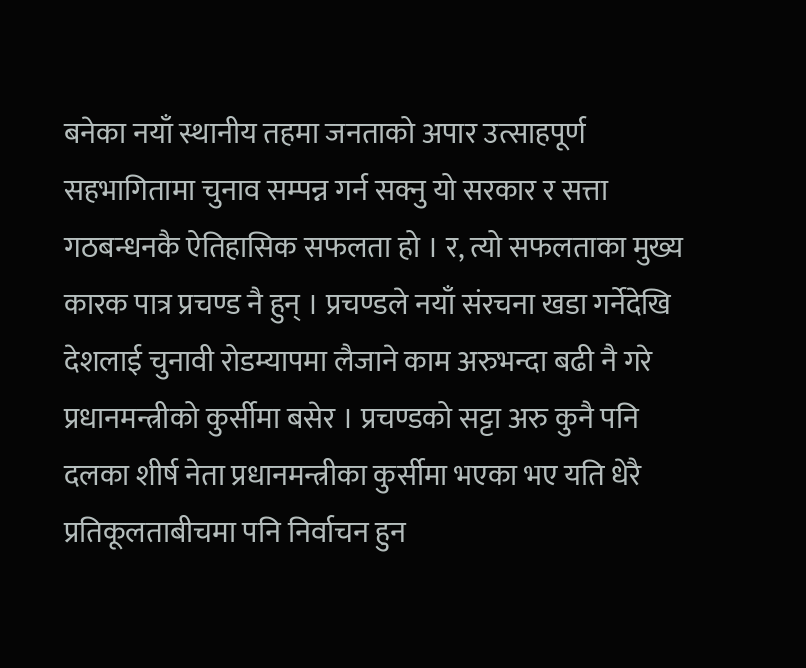बनेका नयाँ स्थानीय तहमा जनताको अपार उत्साहपूर्ण सहभागितामा चुनाव सम्पन्न गर्न सक्नु यो सरकार र सत्ता गठबन्धनकै ऐतिहासिक सफलता हो । र, त्यो सफलताका मुख्य कारक पात्र प्रचण्ड नै हुन् । प्रचण्डले नयाँ संरचना खडा गर्नेदेखि देशलाई चुनावी रोडम्यापमा लैजाने काम अरुभन्दा बढी नै गरे प्रधानमन्त्रीको कुर्सीमा बसेर । प्रचण्डको सट्टा अरु कुनै पनि दलका शीर्ष नेता प्रधानमन्त्रीका कुर्सीमा भएका भए यति धेरै प्रतिकूलताबीचमा पनि निर्वाचन हुन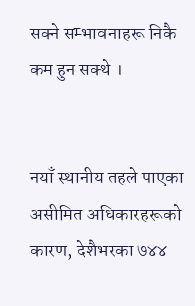सक्ने सम्भावनाहरू निकै कम हुन सक्थे ।


नयाँ स्थानीय तहले पाएका असीमित अधिकारहरूको कारण, देशैभरका ७४४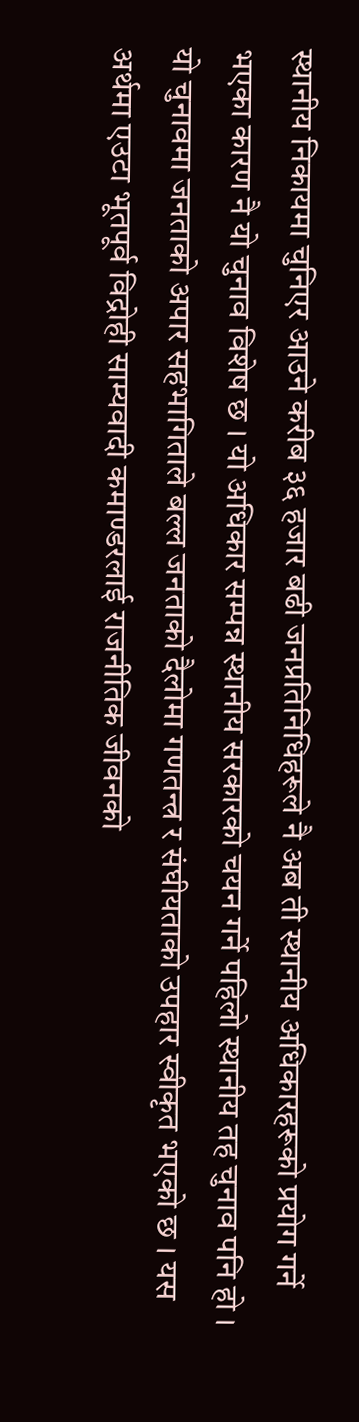स्थानीय निकायमा चुनिएर आउने करीब ३६ हजार बढी जनप्रतिनिधिहरूले नै अब ती स्थानीय अधिकारहरूको प्रयोग गर्ने भएका कारण नै यो चुनाव विशेष छ । यो अधिकार सम्पन्न स्थानीय सरकारको चयन गर्ने पहिलो स्थानीय तह चुनाव पनि हो । यो चुनावमा जनताको अपार सहभागिताले बल्ल जनताको दैलोमा गणतन्त्र र संघीयताको उपहार स्वीकृत भएको छ । यस अर्थमा एउटा भूतपूर्व विद्रोही साम्यवादी कमाण्डरलाई राजनीतिक जीवनको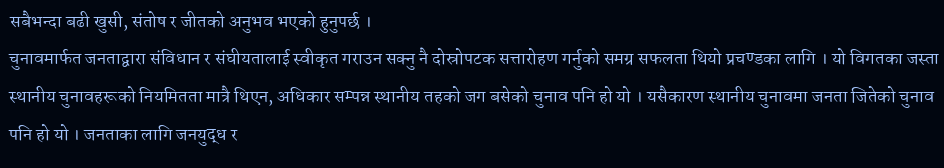सबैभन्दा बढी खुसी, संतोष र जीतको अनुभव भएको हुनुपर्छ ।
चुनावमार्फत जनताद्वारा संविधान र संघीयतालाई स्वीकृत गराउन सक्नु नै दोस्रोपटक सत्तारोहण गर्नुको समग्र सफलता थियो प्रचण्डका लागि । यो विगतका जस्ता स्थानीय चुनावहरूको नियमितता मात्रै थिएन, अधिकार सम्पन्न स्थानीय तहको जग बसेको चुनाव पनि हो यो । यसैकारण स्थानीय चुनावमा जनता जितेको चुनाव पनि हो यो । जनताका लागि जनयुद्ध र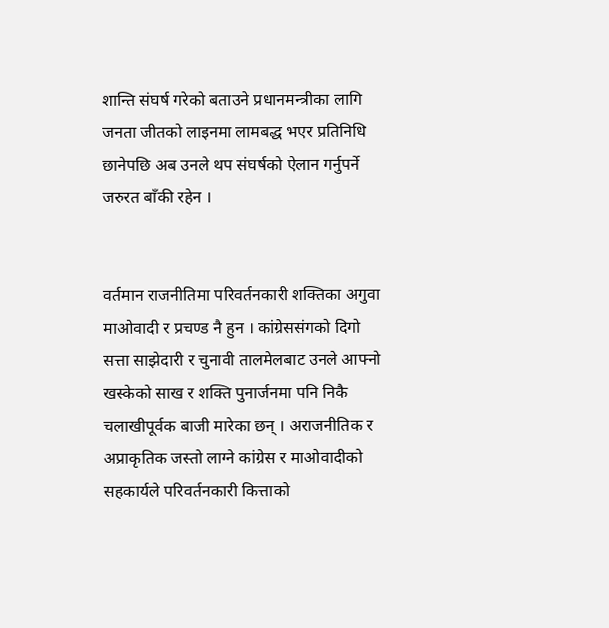शान्ति संघर्ष गरेको बताउने प्रधानमन्त्रीका लागि जनता जीतको लाइनमा लामबद्ध भएर प्रतिनिधि छानेपछि अब उनले थप संघर्षको ऐलान गर्नुपर्ने जरुरत बाँकी रहेन ।


वर्तमान राजनीतिमा परिवर्तनकारी शक्तिका अगुवा माओवादी र प्रचण्ड नै हुन । कांग्रेससंगको दिगो सत्ता साझेदारी र चुनावी तालमेलबाट उनले आफ्नो खस्केको साख र शक्ति पुनार्जनमा पनि निकै चलाखीपूर्वक बाजी मारेका छन् । अराजनीतिक र अप्राकृतिक जस्तो लाग्ने कांग्रेस र माओवादीको सहकार्यले परिवर्तनकारी कित्ताको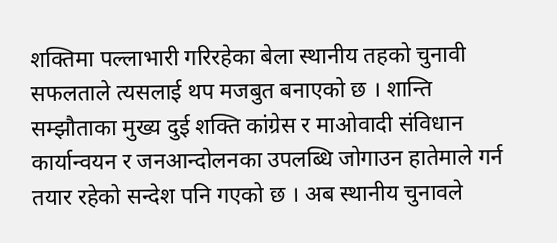शक्तिमा पल्लाभारी गरिरहेका बेला स्थानीय तहको चुनावी सफलताले त्यसलाई थप मजबुत बनाएको छ । शान्ति सम्झौताका मुख्य दुई शक्ति कांग्रेस र माओवादी संविधान कार्यान्वयन र जनआन्दोलनका उपलब्धि जोगाउन हातेमाले गर्न तयार रहेको सन्देश पनि गएको छ । अब स्थानीय चुनावले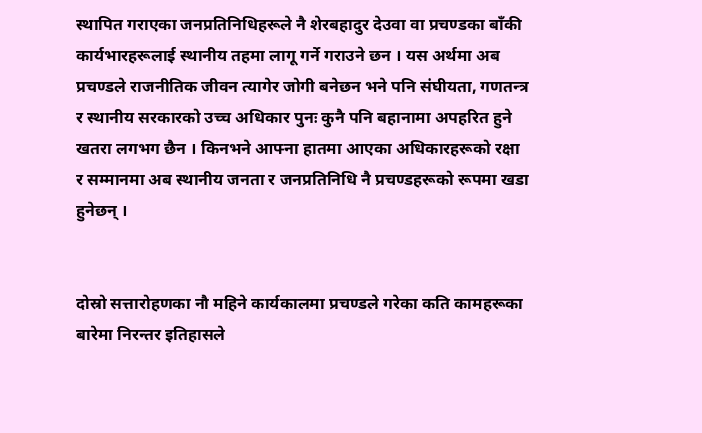स्थापित गराएका जनप्रतिनिधिहरूले नै शेरबहादुर देउवा वा प्रचण्डका बाँकी कार्यभारहरूलाई स्थानीय तहमा लागू गर्ने गराउने छन । यस अर्थमा अब प्रचण्डले राजनीतिक जीवन त्यागेर जोगी बनेछन भने पनि संघीयता, गणतन्त्र र स्थानीय सरकारको उच्च अधिकार पुनः कुनै पनि बहानामा अपहरित हुने खतरा लगभग छैन । किनभने आफ्ना हातमा आएका अधिकारहरूको रक्षा र सम्मानमा अब स्थानीय जनता र जनप्रतिनिधि नै प्रचण्डहरूको रूपमा खडा हुनेछन् ।


दोस्रो सत्तारोहणका नौ महिने कार्यकालमा प्रचण्डले गरेका कति कामहरूका बारेमा निरन्तर इतिहासले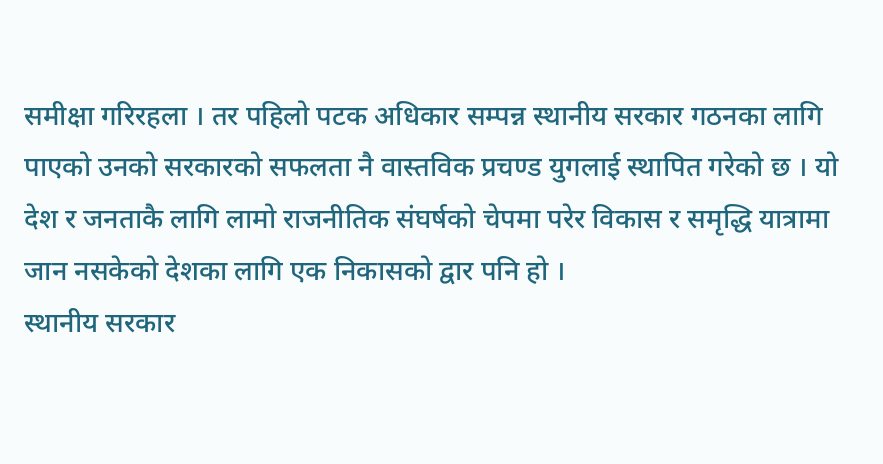समीक्षा गरिरहला । तर पहिलो पटक अधिकार सम्पन्न स्थानीय सरकार गठनका लागि पाएको उनको सरकारको सफलता नै वास्तविक प्रचण्ड युगलाई स्थापित गरेको छ । यो देश र जनताकै लागि लामो राजनीतिक संघर्षको चेपमा परेर विकास र समृद्धि यात्रामा जान नसकेको देशका लागि एक निकासको द्वार पनि हो ।
स्थानीय सरकार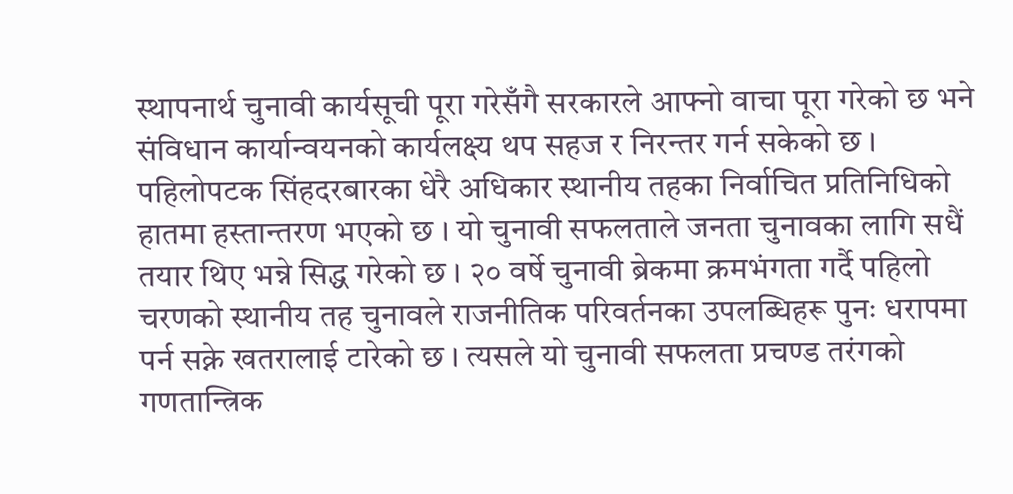स्थापनार्थ चुनावी कार्यसूची पूरा गरेसँगै सरकारले आफ्नो वाचा पूरा गरेको छ भने संविधान कार्यान्वयनको कार्यलक्ष्य थप सहज र निरन्तर गर्न सकेको छ । पहिलोपटक सिंहदरबारका धेरै अधिकार स्थानीय तहका निर्वाचित प्रतिनिधिको हातमा हस्तान्तरण भएको छ । यो चुनावी सफलताले जनता चुनावका लागि सधैं तयार थिए भन्ने सिद्ध गरेको छ । २० वर्षे चुनावी ब्रेकमा क्रमभंगता गर्दै पहिलो चरणको स्थानीय तह चुनावले राजनीतिक परिवर्तनका उपलब्धिहरू पुनः धरापमा पर्न सक्ने खतरालाई टारेको छ । त्यसले यो चुनावी सफलता प्रचण्ड तरंगको गणतान्त्रिक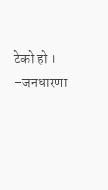टेको हो । –जनधारणा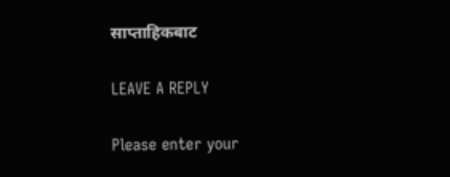साप्ताहिकबाट

LEAVE A REPLY

Please enter your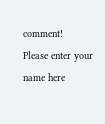comment!
Please enter your name here